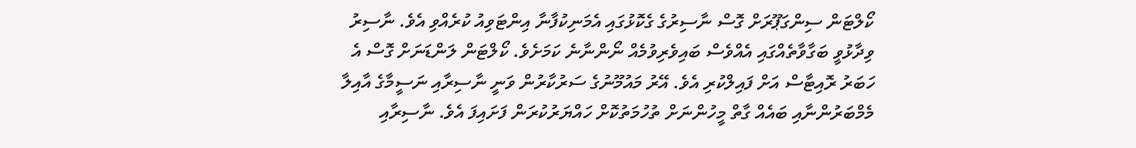ކޯލްޓަން ސިންގަޕޫރަށް ގޮސް ނާސިރުގެ ގެކޮޅުގައި އެމަނިކުފާނާ އިންޓަވިއު ކުރެއްވި އެވެ. ނާސިރު ވިދާޅުވީ ބަގާވާތެއްގައި އެއްވެސް ބައިވެރިވުމެއް ނޯންނާނެ ކަމަށެވެ. ކޯލްޓަން ލަންޑަނަށް ގޮސް އެ ހަބަރު ރޮއިޓާސް އަށް ފައިލްކުރި އެވެ. އޭރު މައުމޫނުގެ ސަރުކާރުން ވަނީ ނާސިރާއި ނަސީމާގެ އާއިލާ މެމްބަރުންނާއި ބައެއް ގާތް މީހުންނަށް ތުހުމަތުކޮށް ހައްޔަރުކުރަން ފަށައިފަ އެވެ. ނާސިރާއި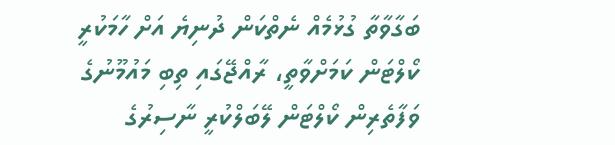ބަގާވާތާ ގުޅުމެއް ނެތްކަން ދުނިޔެ އަށް ހާމަކުރީ ކޯލްޓަން ކަމަށްވާތީ، ރާއްޖޭގައި ތިބި މައުމޫނުގެ ވަފާތެރިން ކޯލްޓަން ލޭބަލްކުރީ ނާސިރުގެ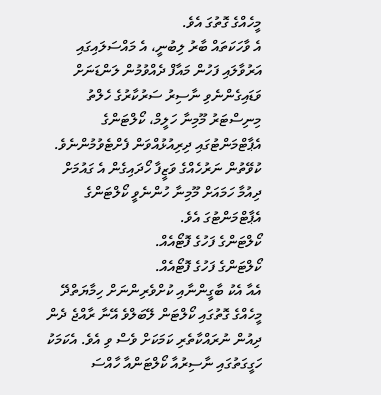މީހެއްގެ ގޮތުގަ އެވެ.
އެ ވާހަކަތައް ބާރު ލިބުނީ، އެ މައްސަލައިގައި އަރުވާލައި ފަހުން މައާފް ދެއްވުމުން ލަންޑަނަށް ވަޑައިގެންނެވި ނާސިރު ސަރުކާރުގެ ހެލްތު މިނިސްޓަރު މޫމިނާ ހަލީމް، ކޯލްޓަންގެ އެޕާޓްމަންޓުގައި ދިރިއުޅުއްވަން ފެށްޓެވުމުންނެވެ. ކުވޭތުން ނަރުހެއްގެ ވަޒީފާ ހޯދައިގެން އެ ގައުމަށް ދިއުމާ ހަމައަށް މޫމިނާ ހުންނެވީ ކޯލްޓަންގެ އެޕާޓްމަންޓުގަ އެވެ.
ކޯލްޓަންގެ ފަހުގެ ފޮޓޯއެއް.
ކޯލްޓަންގެ ފަހުގެ ފޮޓޯއެއް.
އެއާ އެކު ބާގީންނާއި ކުށްވެރިންނަށް ހިމާޔަތްދޭ މީހެއްގެ ގޮތުގައި ކޯލްޓަން ލޭބަލްވެ އޭނާ ރާއްޖެ ދެން ދިއުން ނުރައްކާތެރި ކަމަކަށް ވެސް ވި އެވެ. އެކަމަކު ހަގީގަތުގައި ނާސިރުއާ ކޯލްޓަންއާ ހާއްސަ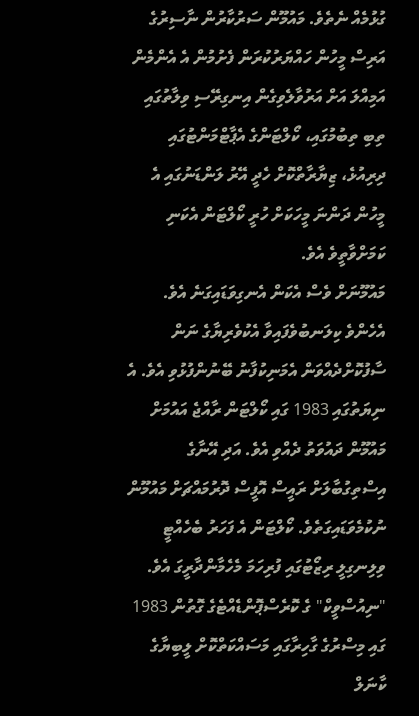ގުޅުމެއް ނެތެވެ. މައުމޫން ސަރުކާރުން ނާސިރުގެ އަރިސް މީހުން ހައްޔަރުކުރަން ފެށުމުން އެ އެންމެން އަމިއްލަ އަށް އަރުވާލެވިގެން އިނގިރޭސި ވިލާތުގައި ތިބި ތިބުމުގައި، ކޯލްޓަންގެ އެޕާޓްމަންޓުގައި ދިރިއުޅެ، ޒިޔާރާތްކޮށް ހެދީ އޭރު ލަންޑަނުގައި އެ މީހުން ދަންނަ މީހަކަށް ހުރީ ކޯލްޓަން އެކަނި ކަމަށްވާތީވެ އެވެ.
މައުމޫނަށް ވެސް އެކަން އެނގިވަޑައިގަނެ އެވެ. އެހެންވެ ކިލަނބުވެފައިވާ އެކުވެރިޔާގެ ނަން ސާފުކޮށްދެއްވަން އެމަނިކުފާނު ބޭނުންފުޅުވި އެވެ. އެ ނިޔަތުގައި 1983 ގައި ކޯލްޓަން ރާއްޖެ އައުމަށް މައުމޫން ދައުވަތު ދެއްވި އެވެ. އަދި އޭނާގެ އިސްތިގުބާލަށް ރައީސް އޮފީސް ދޮރުމައްޗަށް މައުމޫން ނުކުމެވަޑައިގަތެވެ. ކޯލްޓަން އެ ފަހަރު ބެހެއްޓީ ވިލިނގިލީ ރިޒޯޓުގައި ފުރިހަމަ މެހެމާންދާރީގަ އެވެ.
"ނިއުސްވީކް" ގެ ކޮރެސްޕޮންޑެއްޓެގެ ގޮތުން 1983 ގައި މިސްރުގެ ގާހިރާގައި މަސައްކަތްކޮށް ލީބިޔާގެ ކާނަލް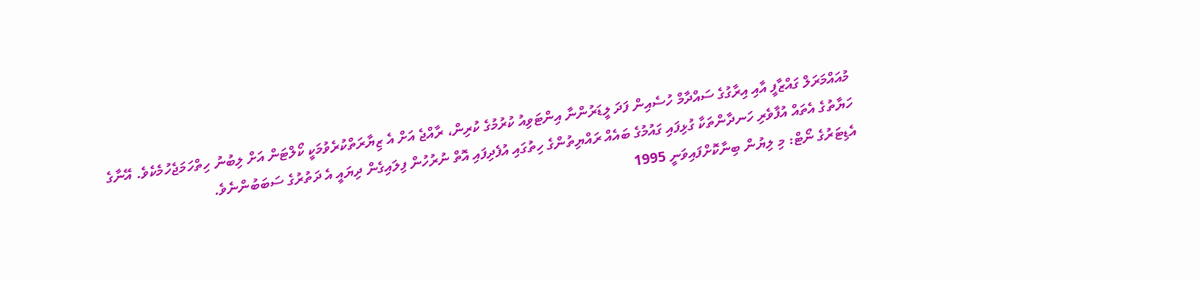މުއައްމަރަލް ގައްޒާފީ އާއި އިރާގުގެ ސައްދާމް ހުސެއިން ފަދަ ލީޑަރުންނާ އިންޓަވިއު ކުރުމުގެ ކުރިން، ރާއްޖެ އަށް އެ ޒިޔާރަތްކުރެވުމަކީ ކޯލްޓަން އަށް ލިބުނު ހިތްހަމަޖެހުމެކެވެ. އޭނާގެ ހަޔާތުގެ އެތައް އުފާވެރި ހަނދާންތަކާ ގުޅިފައި ގައުމުގެ ބައެއް ރައްޔިތުންގެ ހިތުގައި އުފެދިފައި އޮތް ނުރުހުން ފިލައިގެން ދިޔައީ އެ ދަތުރުގެ ސަބަބުންނެވެ.
އެޑިޓަރުގެ ނޯޓް: މި ލިޔުން ބިނާކޮށްފައިވަނީ 1995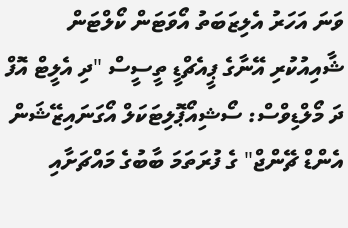ވަނަ އަހަރު އެލިޒަބަތު އޯވަޓަން ކޯލްޓަން ޝާއިއުކުރި އޭނާގެ ޕީއެޗްޑީ ތީސީސް "ދި އެލީޓް އޮފް ދަ މޯލްޑިވްސް: ސޯޝިއޯޕޮލިޓަކަލް އޯގަނައިޒޭޝަން އެންޑް ޗޭންޖް" ގެ ފުރަތަމަ ބާބުގެ މައްޗަށާއި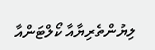ލިޔުންތެރިޔާއާ ކޯލްޓަންއާ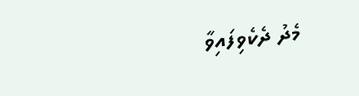މެދު ދެކެވިފައިވާ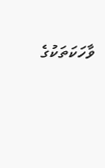ވާހަކަތަކުގެ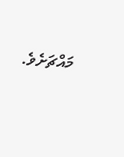މައްޗަށެވެ.